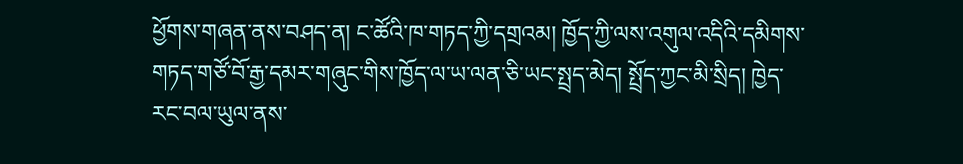ཕྱོགས་གཞན་ནས་བཤད་ན། ང་ཚོའི་ཁ་གཏད་ཀྱི་དགྲའམ། ཁྱོད་ཀྱི་ལས་འགུལ་འདིའི་དམིགས་གཏད་གཙོ་བོ་རྒྱ་དམར་གཞུང་གིས་ཁྱོད་ལ་ཡ་ལན་ཅི་ཡང་སྤྲད་མེད། སྤྲོད་ཀྱང་མི་སྲིད། ཁྱེད་རང་བལ་ཡུལ་ནས་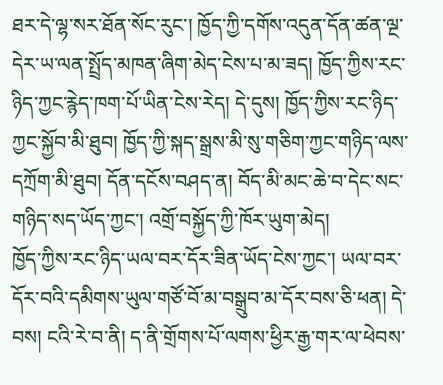ཐར་དེ་ལྷ་སར་ཐོན་སོང་རུང་། ཁྱོད་ཀྱི་དགོས་འདུན་དོན་ཚན་ལྔ་དེར་ཡ་ལན་སྤྲོད་མཁན་ཞིག་མེད་ངེས་པ་མ་ཟད། ཁྱོད་ཀྱིས་རང་ཉིད་ཀྱང་རྙེད་ཁག་པོ་ཡིན་ངེས་རེད། དེ་དུས། ཁྱོད་ཀྱིས་རང་ཉིད་ཀྱང་སྐྱོབ་མི་ཐུབ། ཁྱོད་ཀྱི་སྐད་སྒྲས་མི་སུ་གཅིག་ཀྱང་གཉིད་ལས་དཀྲོག་མི་ཐུབ། དོན་དངོས་བཤད་ན། བོད་མི་མང་ཆེ་བ་དེང་སང་གཉིད་སད་ཡོད་ཀྱང་། འགྲོ་བསྐྱོད་ཀྱི་ཁོར་ཡུག་མེད།
ཁྱོད་ཀྱིས་རང་ཉིད་ཡལ་བར་དོར་ཟིན་ཡོད་ངེས་ཀྱང་། ཡལ་བར་དོར་བའི་དམིགས་ཡུལ་གཙོ་བོ་མ་བསྒྲུབ་མ་དོར་བས་ཅི་ཕན། དེ་བས། ངའི་རེ་བ་ནི། ད་ནི་གྲོགས་པོ་ལགས་ཕྱིར་རྒྱ་གར་ལ་ཕེབས་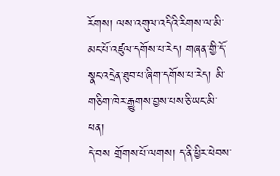རོགས། ལས་འགུལ་འདིའི་རིགས་ལ་མི་མང་པོ་འཛུལ་དགོས་པ་རེད། གཞན་གྱི་དོ་སྣང་འདྲེན་ཐུབ་པ་ཞིག་དགོས་པ་རེད། མི་གཅིག་ཁེར་རྒྱུགས་བྱས་པས་ཅི་ཡང་མི་ཕན།
དེ་བས གྲོགས་པོ་ལགས། ད་ནི་ཕྱིར་ཕེབས་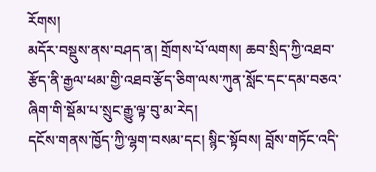རོགས།
མདོར་བསྡུས་ནས་བཤད་ན། གྲོགས་པོ་ལགས། ཆབ་སྲིད་ཀྱི་འཐབ་རྩོད་ནི་རྒྱལ་ཕམ་གྱི་འཐབ་རྩོད་ཅིག་ལས་ཀུན་སློང་དང་དམ་བཅའ་ཞིག་གི་སྡོམ་པ་སྲུང་རྒྱུ་ལྟ་བུ་མ་རེད།
དངོས་གནས་ཁྱོད་ཀྱི་ལྷག་བསམ་དང། སྙིང་སྟོབས། བློས་གཏོང་འདི་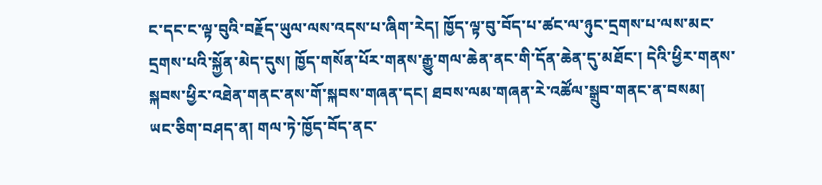ང་དང་ང་ལྟ་བུའི་བརྗོད་ཡུལ་ལས་འདས་པ་ཞིག་རེད། ཁྱོད་ལྟ་བུ་བོད་པ་ཚང་ལ་ཉུང་དྲགས་པ་ལས་མང་དྲགས་པའི་སྐྱོན་མེད་དུས། ཁྱོད་གསོན་པོར་གནས་རྒྱུ་གལ་ཆེན་ནང་གི་དོན་ཆེན་དུ་མཐོང་། དེའི་ཕྱིར་གནས་སྐབས་ཕྱིར་འཐེན་གནང་ནས་གོ་སྐབས་གཞན་དང། ཐབས་ལམ་གཞན་རེ་འཚོལ་སྒྲུབ་གནང་ན་བསམ།
ཡང་ཅིག་བཤད་ན། གལ་ཏེ་ཁྱོད་བོད་ནང་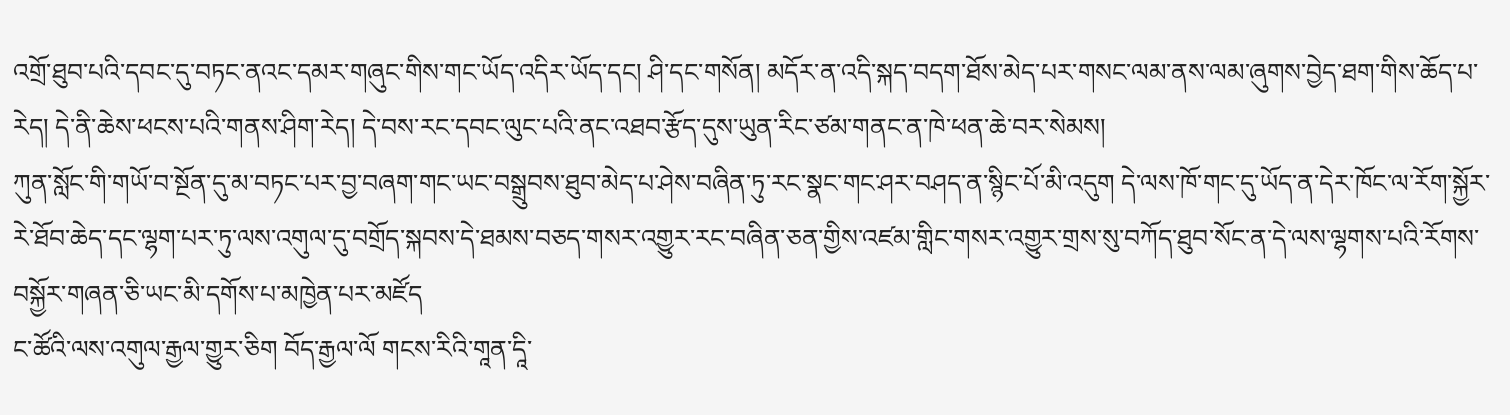འགྲོ་ཐུབ་པའི་དབང་དུ་བཏང་ནའང་དམར་གཞུང་གིས་གང་ཡོད་འདིར་ཡོད་དང། ཤི་དང་གསོན། མདོར་ན་འདི་སྐད་བདག་ཐོས་མེད་པར་གསང་ལམ་ནས་ལམ་ཞུགས་བྱེད་ཐག་གིས་ཆོད་པ་རེད། དེ་ནི་ཆེས་ཕངས་པའི་གནས་ཤིག་རེད། དེ་བས་རང་དབང་ལུང་པའི་ནང་འཐབ་རྩོད་དུས་ཡུན་རིང་ཙམ་གནང་ན་ཁེ་ཕན་ཆེ་བར་སེམས།
ཀུན་སློང་གི་གཡོ་བ་སྔོན་དུ་མ་བཏང་པར་བྱ་བཞག་གང་ཡང་བསྒྲུབས་ཐུབ་མེད་པ་ཤེས་བཞིན་ཏུ་རང་སྣང་གང་ཤར་བཤད་ན་སྙིང་པོ་མི་འདུག དེ་ལས་ཁོ་གང་དུ་ཡོད་ན་དེར་ཁོང་ལ་རོག་སྐྱོར་རེ་ཐོབ་ཆེད་དང་ལྷག་པར་ཏུ་ལས་འགུལ་དུ་བགྲོད་སྐབས་དེ་ཐམས་བཅད་གསར་འགྱུར་རང་བཞིན་ཅན་གྱིས་འཛམ་གླིང་གསར་འགྱུར་གྲས་སུ་བཀོད་ཐུབ་སོང་ན་དེ་ལས་ལྷགས་པའི་རོགས་བསྐྱོར་གཞན་ཅི་ཡང་མི་དགོས་པ་མཁྱེན་པར་མཛོད
ང་ཚོའི་ལས་འགུལ་རྒྱལ་གྱུར་ཅིག བོད་རྒྱལ་ལོ གངས་རིའི་གཱན་དཱི་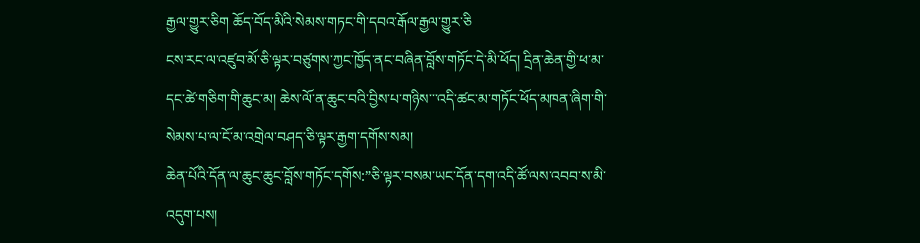རྒྱལ་གྱུར་ཅིག ཆོད་བོད་མིའི་སེམས་གཏང་གི་དབའ་རྒོལ་རྒྱལ་གྱུར་ཅི
ངས་རང་ལ་འཛུབ་མོ་ཅི་ལྟར་བཙུགས་ཀྱང་ཁྱོད་ནང་བཞིན་བློས་གཏོང་དེ་མི་ཕོད། དྲིན་ཆེན་གྱི་ཕ་མ་དང་ཚེ་གཅིག་གི་ཆུང་མ། ཆེས་ལོ་ན་ཆུང་བའི་བྱིས་པ་གཉིས་་་འདི་ཚང་མ་གཏོང་ཕོད་མཁན་ཞིག་གི་སེམས་པ་ལ་ངོ་མ་འགྲེལ་བཤད་ཅི་ལྟར་རྒྱག་དགོས་སམ།
ཆེན་པོའི་དོན་ལ་ཆུང་ཆུང་བློས་གཏོང་དགོས:”ཅི་ལྟར་བསམ་ཡང་དོན་དག་འདི་ཚོ་ལས་འབབ་ས་མི་འདུག་པས།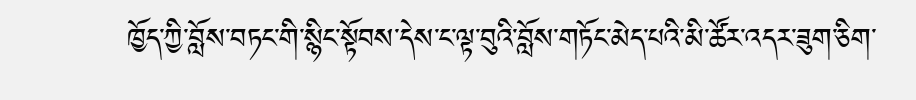ཁྱོད་ཀྱི་བློས་བཏང་གི་སྙིང་སྟོབས་དེས་ང་ལྟ་བུའི་བློས་གཏོང་མེད་པའི་མི་ཚོར་འདར་ཟུག་ཅིག་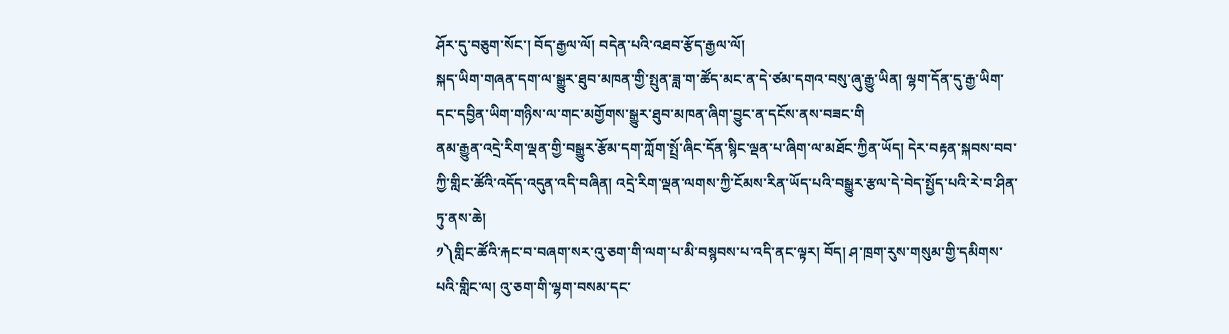ཤོར་དུ་བཅུག་སོང་། བོད་རྒྱལ་ལོ། བདེན་པའི་འཐབ་རྩོད་རྒྱལ་ལོ།
སྐད་ཡིག་གཞན་དག་ལ་སྒྱུར་ཐུབ་མཁན་གྱི་སྤུན་ཟླ་ག་ཚོད་མང་ན་དེ་ཙམ་དགའ་བསུ་ཞུ་རྒྱུ་ཡིན། ལྷག་དོན་དུ་རྒྱ་ཡིག་དང་དབྱིན་ཡིག་གཉིས་ལ་གང་མགྱོགས་སྒྱུར་ཐུབ་མཁན་ཞིག་བྱུང་ན་དངོས་ནས་བཟང་གི
ནམ་རྒྱུན་འདྲེ་རིག་ལྡན་གྱི་བསྒྱུར་རྩོམ་དག་ཀློག་སྤྲོ་ཞིང་དོན་སྙིང་ལྡན་པ་ཞིག་ལ་མཐོང་ཀྱིན་ཡོད། དེར་བརྟན་སྐབས་བབ་ཀྱི་གླིང་ཚོའི་འདོད་འདུན་འདི་བཞིན། འདྲེ་རིག་ལྡན་ལགས་ཀྱི་ངོམས་རིན་ཡོད་པའི་བསྒྱུར་རྩལ་དེ་བེད་སྤྱོད་པའི་རེ་བ་ཤིན་ཏུ་ནས་ཆེ།
༡༽གླིང་ཚོའི་རྐང་བ་བཞག་སར་འུ་ཅག་གི་ལག་པ་མི་བསྙབས་པ་འདི་ནང་ལྟར། བོད། ཤ་ཁྲག་རུས་གསུམ་གྱི་དམིགས་པའི་གླིང་ལ། འུ་ཅག་གི་ལྷག་བསམ་དང་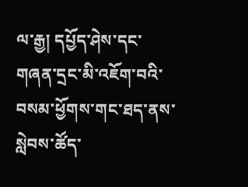ལ་རྒྱ། དཔྱོད་ཤེས་དང་གཞན་དྲང་མི་འཇོག་བའི་བསམ་ཕྱོགས་གང་ཐད་ནས་སླེབས་ཚོད་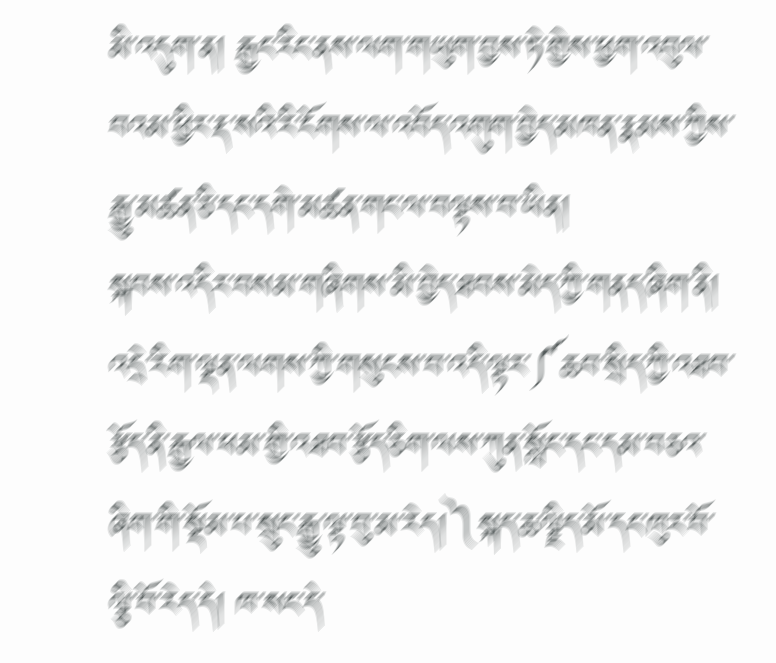མི་འདུག་ན། རྒྱང་རིང་ནས་ལག་གཡུག་བྱས་ཏེ་གྱེས་ཕྱག་འབུལ་བའམ་ཕྱིར་རྡ་སའི་རི་ངོགས་ལ་འབོད་འགུག་བྱེད་མཁན་རྣམས་ཀྱིས་རྒྱུ་མཚན་ཅི་དང་དགེ་མཚན་གང་ལ་བལྟས་བ་ཡིན།
སྐབས་འདིར་བསམ་གཞིགས་མི་བྱེད་ཐབས་མེད་ཀྱི་གནད་ཞིག་ནི། འདྲེ་རིག་ལྡན་ལགས་ཀྱི་གསུངས་བ་འདི་ལྟར་༼ཆབ་སྲིད་ཀྱི་འཐབ་རྩོད་ནི་རྒྱལ་ཕམ་གྱི་འཐབ་རྩོད་ཅིག་ལས་ཀུན་སློང་དང་དམ་བཅའ་ཞིག་གི་སྡོམ་པ་སྲུང་རྒྱུ་ལྟ་བུ་མ་རེད།༽སྐད་ཆ་ལྗིད་མོ་དང་ཁུར་བོ་ལྕི་བོ་རེད་དེ། ཁ་སང་དེ་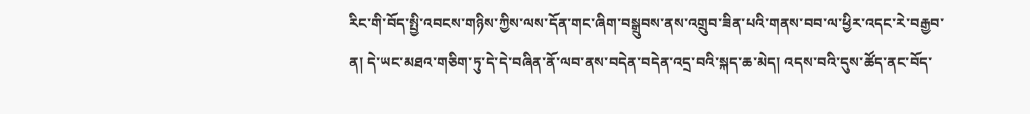རིང་གི་བོད་སྤྱི་འབངས་གཉིས་ཀྱིས་ལས་དོན་གང་ཞིག་བསྒྲུབས་ནས་འགྲུབ་ཟིན་པའི་གནས་བབ་ལ་ཕྱིར་འདང་རེ་བརྒྱབ་ན། དེ་ཡང་མཐའ་གཅིག་ཏུ་དེ་དེ་བཞིན་ནོ་ལབ་ནས་བདེན་བདེན་འདྲ་བའི་སྐད་ཆ་མེད། འདས་བའི་དུས་ཚོད་ནང་བོད་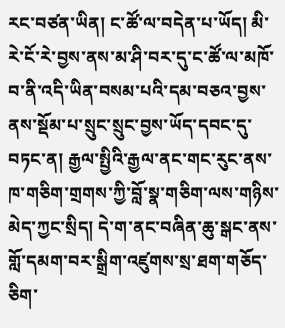རང་བཙན་ཡིན། ང་ཚོ་ལ་བདེན་པ་ཡོད། མི་རེ་ངོ་རེ་བྱས་ནས་མ་ཤི་བར་དུ་ང་ཚོ་ལ་མཁོ་བ་ནི་འདི་ཡིན་བསམ་པའི་དམ་བཅའ་བྱས་ནས་སྡོམ་པ་སྲུང་སྲུང་བྱས་ཡོད་དབང་དུ་བཏང་ན། རྒྱལ་སྤྱིའི་རྒྱལ་ནང་གང་རུང་ནས་ཁ་གཅིག་གྲགས་ཀྱི་བློ་སྣ་གཅིག་ལས་གཉིས་མེད་ཀྱང་སྲིད། དེ་ག་ནང་བཞིན་ཆུ་སྒང་ནས་གློ་དམག་བར་སྒྲིག་འཛུགས་སྲ་ཐག་གཅོད་ཅིག་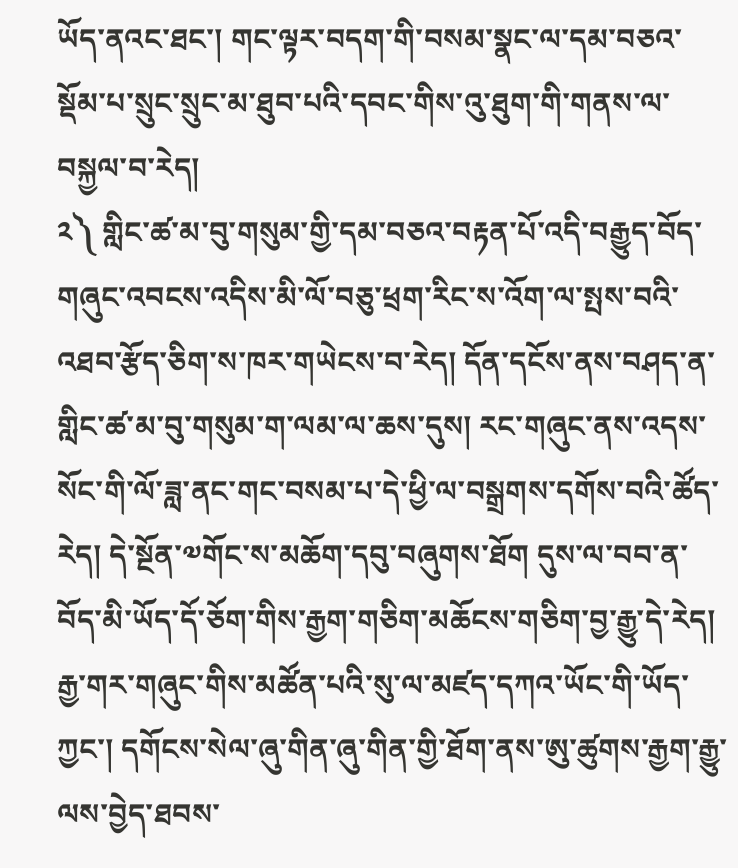ཡོད་ནའང་ཐང་། གང་ལྟར་བདག་གི་བསམ་སྣང་ལ་དམ་བཅའ་སྡོམ་པ་སྲུང་སྲུང་མ་ཐུབ་པའི་དབང་གིས་འུ་ཐུག་གི་གནས་ལ་བསྐྱལ་བ་རེད།
༢༽ གླིང་ཚ་མ་བུ་གསུམ་གྱི་དམ་བཅའ་བརྟན་པོ་འདི་བརྒྱུད་བོད་གཞུང་འབངས་འདིས་མི་ལོ་བཅུ་ཕྲག་རིང་ས་འོག་ལ་སྤས་བའི་འཐབ་རྩོད་ཅིག་ས་ཁར་གཡེངས་བ་རེད། དོན་དངོས་ནས་བཤད་ན་གླིང་ཚ་མ་བུ་གསུམ་ག་ལམ་ལ་ཆས་དུས། རང་གཞུང་ནས་འདས་སོང་གི་ལོ་ཟླ་ནང་གང་བསམ་པ་དེ་ཕྱི་ལ་བསྒྲགས་དགོས་བའི་ཚོད་རེད། དེ་སྔོན་༧གོང་ས་མཆོག་དབུ་བཞུགས་ཐོག དུས་ལ་བབ་ན་བོད་མི་ཡོད་དོ་ཅོག་གིས་རྒྱག་གཅིག་མཆོངས་གཅིག་བྱ་རྒྱུ་དེ་རེད། རྒྱ་གར་གཞུང་གིས་མཚོན་པའི་སུ་ལ་མཛད་དཀའ་ཡོང་གི་ཡོད་ཀྱང་། དགོངས་སེལ་ཞུ་གིན་ཞུ་གིན་གྱི་ཐོག་ནས་ཨུ་ཚུགས་རྒྱག་རྒྱུ་ལས་བྱེད་ཐབས་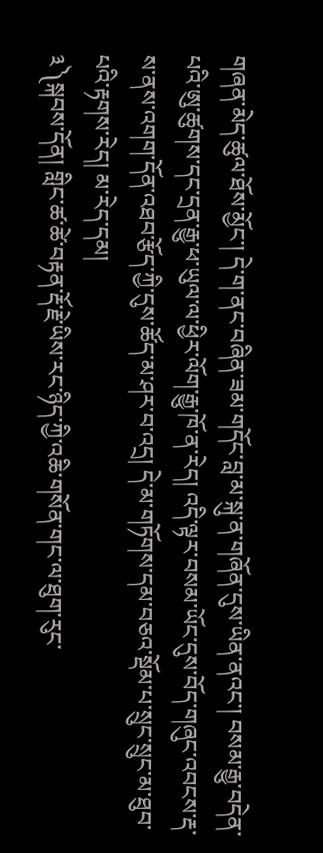གཞན་མེད་ཚུལ་ཐོས་མྱོང་། དེ་ག་ནང་བཞིན་ཟམ་གདོང་བླ་མ་སྐུ་ན་གཞོན་དུས་ཡིན་ནའང་། བསམ་རྒྱུ་བདེན་པའི་ཨུ་ཚུགས་དང་དྲན་རྒྱུ་ཕ་ཡུལ་ལ་ཕྱིར་ལོག་རྒྱུ་ཁོ་ན་རེད། འདི་ལྟར་བསམ་ཡོང་དུས་བོད་གཞུང་འབངས་རྡ་ས་ནས་འགག་དོན་འཐབ་རྩོད་ཀྱི་དུས་ཚོད་མ་ཤར་བ་འདྲ། དེ་མ་གཏོགས་དམ་བཅའ་སྡོམ་པ་སྲུང་སྲུང་མ་ཐུབ་པའི་རྟགས་རེད། མ་རེད་དམ།
༣༽སྐབས་དོན། གླིང་ཚ་ཚེ་བརྟན་རྡོ་རྗེ་ཡིས་རང་ཉིད་ཀྱི་འཆི་གསོན་གང་ལ་ཐུག་རུང་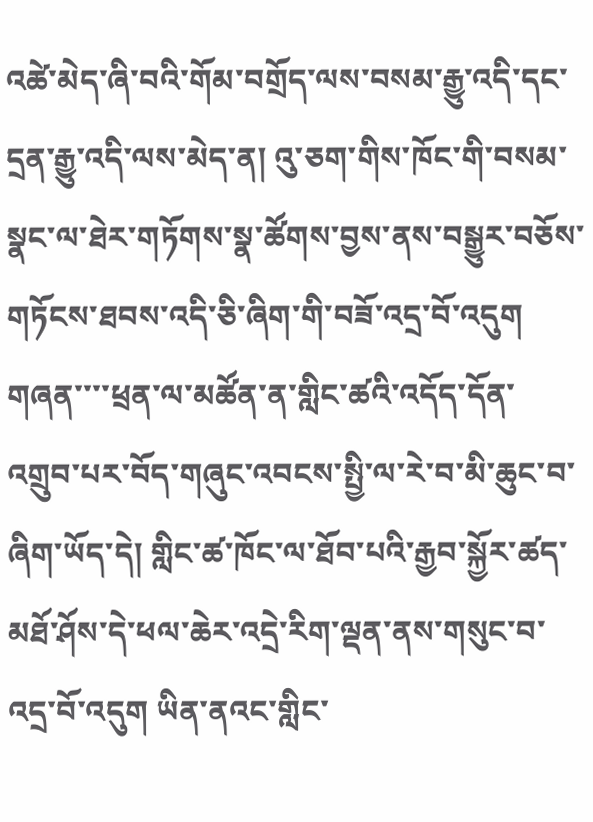འཚེ་མེད་ཞི་བའི་གོམ་བགྲོད་ལས་བསམ་རྒྱུ་འདི་དང་དྲན་རྒྱུ་འདི་ལས་མེད་ན། འུ་ཅག་གིས་ཁོང་གི་བསམ་སྣང་ལ་ཐེར་གཏོགས་སྣ་ཚོགས་བྱས་ནས་བསྒྱུར་བཅོས་གཏོངས་ཐབས་འདི་ཅི་ཞིག་གི་བཟོ་འདྲ་བོ་འདུག
གཞན་་་་ཕྲན་ལ་མཚོན་ན་གླིང་ཚའི་འདོད་དོན་འགྲུབ་པར་བོད་གཞུང་འབངས་སྤྱི་ལ་རེ་བ་མི་ཆུང་བ་ཞིག་ཡོད་དེ། གླིང་ཚ་ཁོང་ལ་ཐོབ་པའི་རྒྱབ་སྐྱོར་ཚད་མཐོ་ཤོས་དེ་ཕལ་ཆེར་འདྲེ་རིག་ལྡན་ནས་གསུང་བ་འདྲ་བོ་འདུག ཡིན་ནའང་གླིང་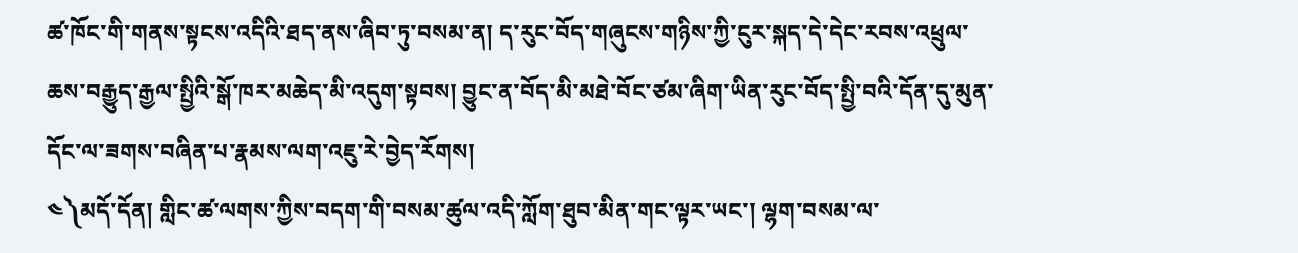ཚ་ཁོང་གི་གནས་སྟངས་འདིའི་ཐད་ནས་ཞིབ་ཏུ་བསམ་ན། ད་རུང་བོད་གཞུངས་གཉིས་ཀྱི་ངུར་སྐད་དེ་དེང་རབས་འཕྲུལ་ཆས་བརྒྱུད་རྒྱལ་སྤྱིའི་སྒོ་ཁར་མཆེད་མི་འདུག་སྟབས། བྱུང་ན་བོད་མི་མཐེ་བོང་ཙམ་ཞིག་ཡིན་རུང་བོད་སྤྱི་བའི་དོན་དུ་མུན་དོང་ལ་ཟགས་བཞིན་པ་རྣམས་ལག་འཇུ་རེ་བྱེད་རོགས།
༤༽མདོ་དོན། གླིང་ཚ་ལགས་ཀྱིས་བདག་གི་བསམ་ཚུལ་འདི་ཀློག་ཐུབ་མིན་གང་ལྟར་ཡང་། ལྷག་བསམ་ལ་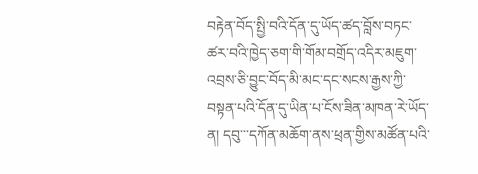བརྟེན་བོད་སྤྱི་བའི་དོན་དུ་ཡོད་ཚད་བློས་བཏང་ཚར་བའི་ཁྱེད་ཅག་གི་གོམ་བགྲོད་འདིར་མཇུག་འབྲས་ཅི་བྱུང་བོད་མི་མང་དང་སངས་རྒྱས་ཀྱི་བསྟན་པའི་དོན་དུ་ཡིན་པ་ངོས་ཟིན་མཁན་རེ་ཡོད་ན། དབུ་་་དཀོན་མཆོག་ནས་ཕྲན་གྱིས་མཚོན་པའི་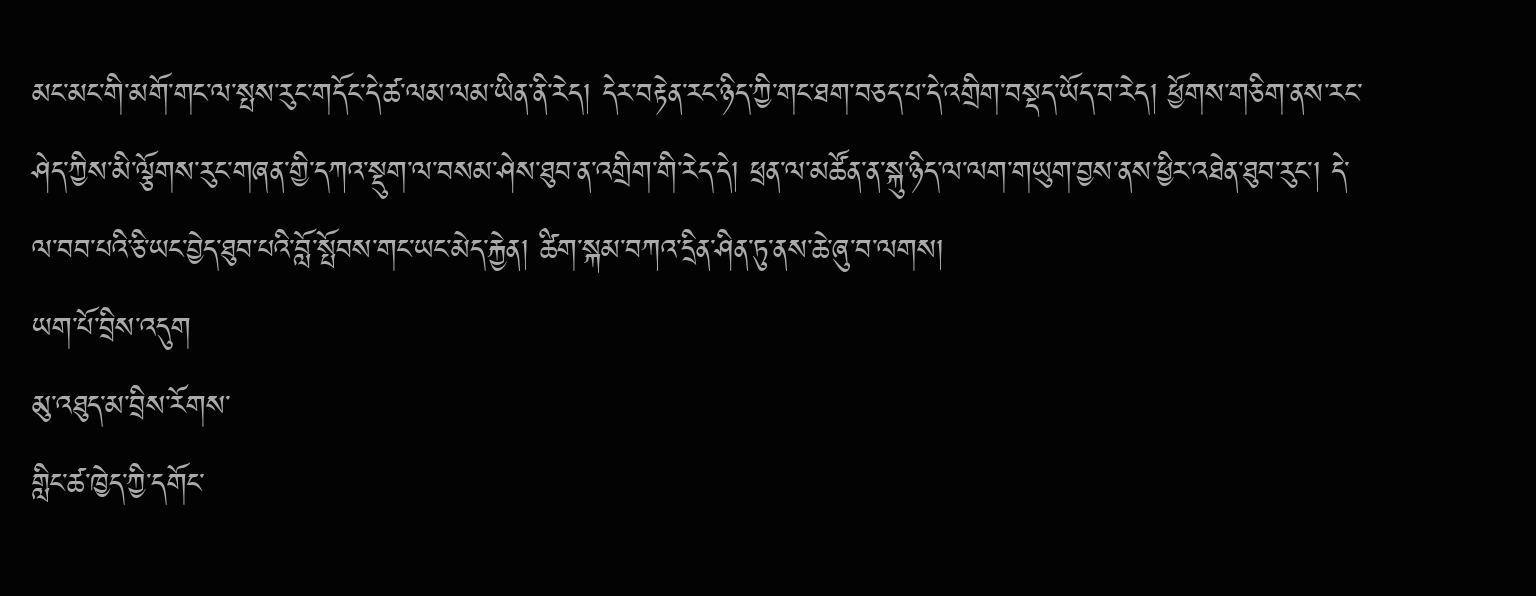མང་མང་གི་མགོ་གང་ལ་སྤས་རུང་གདོང་དེ་ཚ་ལམ་ལམ་ཡིན་ནི་རེད། དེར་བརྟེན་རང་ཉིད་ཀྱི་གང་ཐག་བཅད་པ་དེ་འགྲིག་བསྡད་ཡོད་བ་རེད། ཕྱོགས་གཅིག་ནས་རང་ཤེད་ཀྱིས་མི་ལྕོགས་རུང་གཞན་གྱི་དཀའ་སྡུག་ལ་བསམ་ཤེས་ཐུབ་ན་འགྲིག་གི་རེད་དེ། ཕྲན་ལ་མཚོན་ན་སྐུ་ཉིད་ལ་ལག་གཡུག་བྱས་ནས་ཕྱིར་འཐེན་ཐུབ་རུང་། དེ་ལ་བབ་པའི་ཅི་ཡང་བྱེད་ཐུབ་པའི་བློ་སྤོབས་གང་ཡང་མེད་རྐྱེན། ཚིག་སྐམ་བཀའ་དྲིན་ཤིན་ཏུ་ནས་ཆེ་ཞུ་བ་ལགས།
ཡག་པོ་བྲིས་འདུག
མུ་འཐུད་མ་བྲིས་རོགས་
གླིང་ཚ་ཁྱེད་ཀྱི་དགོང་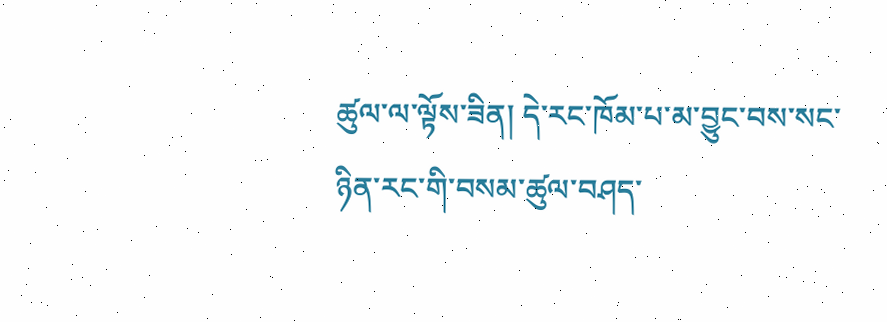ཚུལ་ལ་ལྟོས་ཟིན། དེ་རང་ཁོམ་པ་མ་བྱུང་བས་སང་ཉིན་རང་གི་བསམ་ཚུལ་བཤད་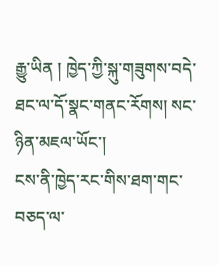རྒྱུ་ཡིན ། ཁྱེད་ཀྱི་སྐུ་གཟུགས་བདེ་ཐང་ལ་དོ་སྣང་གནང་རོགས། སང་ཉིན་མཇལ་ཡོང་།
ངས་ནི་ཁྱེད་རང་གིས་ཐག་གང་བཅད་ལ་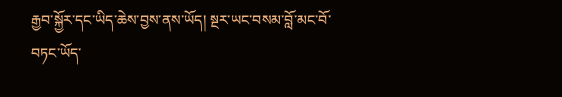རྒྱབ་སྐྱོར་དང་ཡིད་ཆེས་བྱས་ནས་ཡོད། སྔར་ཡང་བསམ་བློ་མང་བོ་བཏང་ཡོད་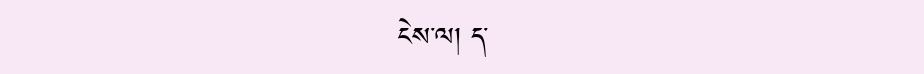ངེས་ལ། ད་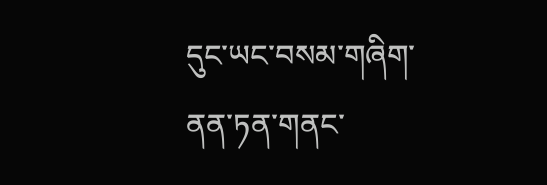དུང་ཡང་བསམ་གཞིག་ནན་ཏན་གནང་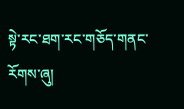སྟེ་རང་ཐག་རང་གཅོད་གནང་རོགས་ཞུ།